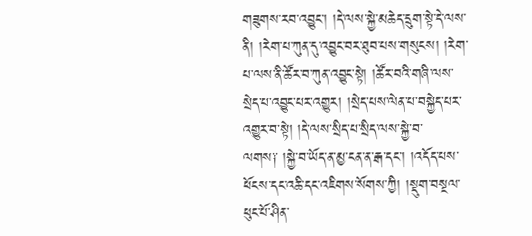གཟུགས་རབ་འབྱུང་། །དེ་ལས་སྐྱེ་མཆེད་དྲུག་སྟེ་དེ་ལས་ནི། །རེག་པ་ཀུན་དུ་འབྱུང་བར་ཐུབ་པས་གསུངས། །རེག་པ་ལས་ནི་ཚོར་བ་ཀུན་འབྱུང་སྟེ། །ཚོར་བའི་གཞི་ལས་སྲེད་པ་འབྱུང་པར་འགྱུར། །སྲེད་པས་ལེན་པ་བསྐྱེད་པར་འགྱུར་བ་སྟེ། །དེ་ལས་སྲིད་པ་སྲིད་ལས་སྐྱེ་བ་
ལགས༑ །སྐྱེ་བ་ཡོད་ན་མྱ་ངན་ན་རྒ་དང་། །འདོད་པས་ཕོངས་དང་འཆི་དང་འཇིགས་སོགས་ཀྱི། །སྡུག་བསྔལ་ཕུང་པོ་ཤིན་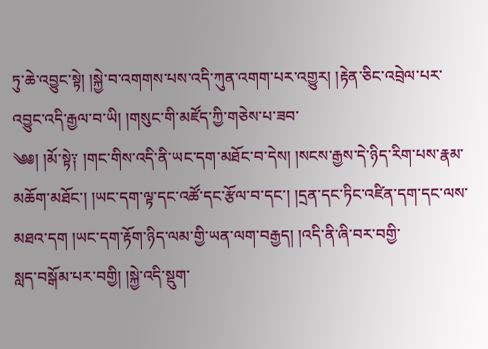ཏུ་ཆེ་འབྱུང་སྟེ། །སྐྱེ་བ་འགགས་པས་འདི་ཀུན་འགག་པར་འགྱུར། །རྟེན་ཅིང་འབྲེལ་པར་འབྱུང་འདི་རྒྱལ་བ་ཡི། །གསུང་གི་མཛོད་ཀྱི་གཅེས་པ་ཟབ་
༄༅། །མོ་སྟེ༑ །གང་གིས་འདི་ནི་ཡང་དག་མཐོང་བ་དེས། །སངས་རྒྱས་དེ་ཉིད་རིག་པས་རྣམ་མཆོག་མཐོང་། །ཡང་དག་ལྟ་དང་འཚོ་དང་རྩོལ་བ་དང་། །དྲན་དང་ཏིང་འཛིན་དག་དང་ལས་མཐའ་དག །ཡང་དག་རྟོག་ཉིད་ལམ་གྱི་ཡན་ལག་བརྒྱད། །འདི་ནི་ཞི་བར་བགྱི་
སླད་བསྒོམ་པར་བགྱི། །སྐྱེ་འདི་སྡུག་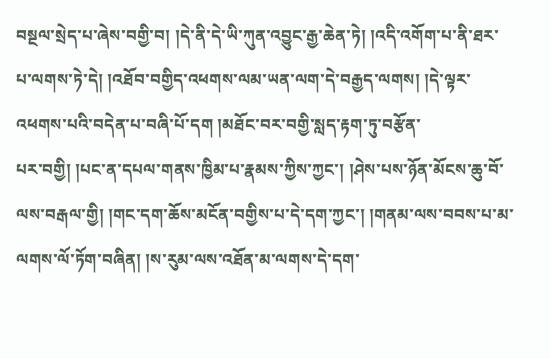བསྔལ་སྲེད་པ་ཞེས་བགྱི་བ། །དེ་ནི་དེ་ཡི་ཀུན་འབྱུང་རྒྱ་ཆེན་ཏེ། །འདི་འགོག་པ་ནི་ཐར་པ་ལགས་ཏེ་དེ། །འཐོབ་བགྱིད་འཕགས་ལམ་ཡན་ལག་དེ་བརྒྱད་ལགས། །དེ་ལྟར་འཕགས་པའི་བདེན་པ་བཞི་པོ་དག །མཐོང་བར་བགྱི་སླད་རྟག་ཏུ་བརྩོན་
པར་བགྱི། །པང་ན་དཔལ་གནས་ཁྱིམ་པ་རྣམས་ཀྱིས་ཀྱང་། །ཤེས་པས་ཉོན་མོངས་ཆུ་བོ་ལས་བརྒལ་གྱི། །གང་དག་ཆོས་མངོན་བགྱིས་པ་དེ་དག་ཀྱང་། །གནམ་ལས་བབས་པ་མ་ལགས་ལོ་ཏོག་བཞིན། །ས་རུམ་ལས་འཐོན་མ་ལགས་དེ་དག་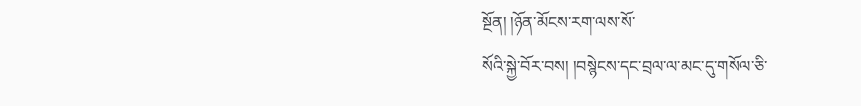སྔོན། །ཉོན་མོངས་རག་ལས་སོ་
སོའི་སྐྱེ་བོར་བས། །བསྙེངས་དང་བྲལ་ལ་མང་དུ་གསོལ་ཅི་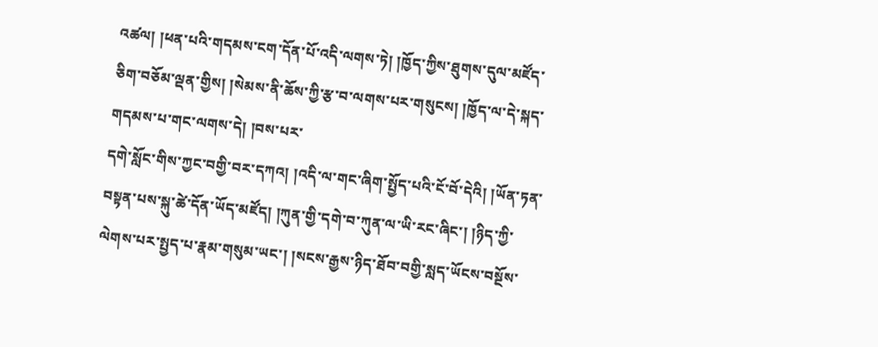འཚལ། །ཕན་པའི་གདམས་ངག་དོན་པོ་འདི་ལགས་ཏེ། །ཁྱོད་ཀྱིས་ཐུགས་དུལ་མཛོད་ཅིག་བཅོམ་ལྡན་གྱིས། །སེམས་ནི་ཆོས་ཀྱི་རྩ་བ་ལགས་པར་གསུངས། །ཁྱོད་ལ་དེ་སྐད་གདམས་པ་གང་ལགས་དེ། །བས་པར་
དགེ་སློང་གིས་ཀྱང་བགྱི་བར་དཀའ། །འདི་ལ་གང་ཞིག་སྤྱོད་པའི་ངོ་བོ་དེའི། །ཡོན་ཏན་བསྟན་པས་སྐུ་ཚེ་དོན་ཡོད་མཛོད། །ཀུན་གྱི་དགེ་བ་ཀུན་ལ་ཡི་རང་ཞིང་། །ཉིད་ཀྱི་ལེགས་པར་སྤྱད་པ་རྣམ་གསུམ་ཡང་། །སངས་རྒྱས་ཉིད་ཐོབ་བགྱི་སླད་ཡོངས་བསྔོས་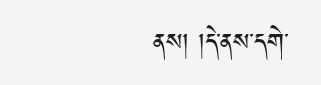ནས། །དེ་ནས་དགེ་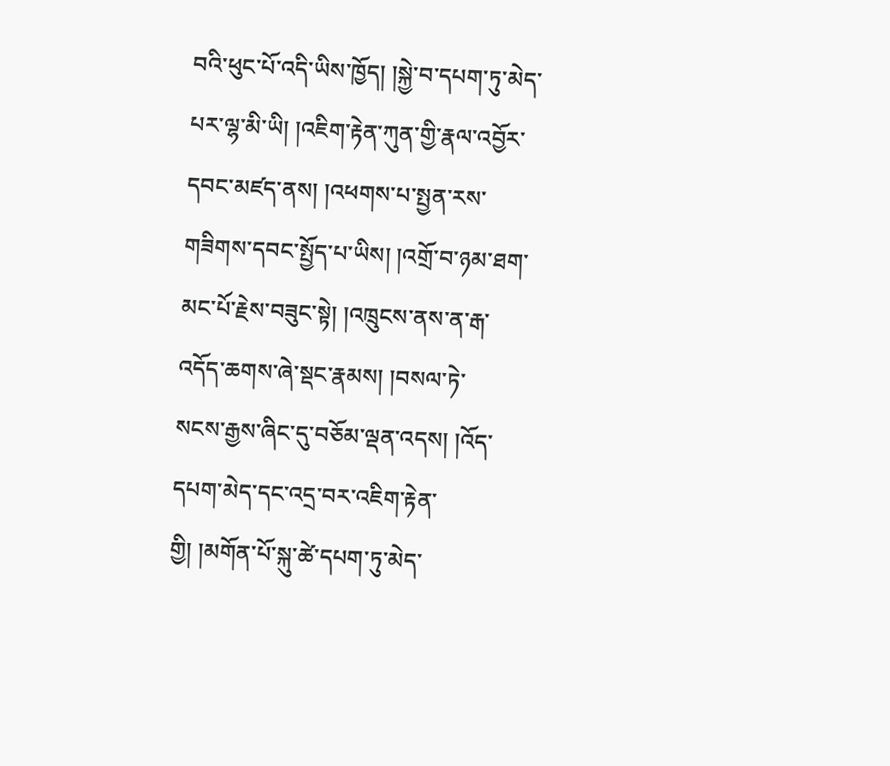བའི་ཕུང་པོ་འདི་ཡིས་ཁྱོད། །སྐྱེ་བ་དཔག་ཏུ་མེད་པར་ལྷ་མི་ཡི། །འཇིག་རྟེན་ཀུན་གྱི་རྣལ་འབྱོར་དབང་མཛད་ནས། །འཕགས་པ་སྤྱན་རས་གཟིགས་དབང་སྤྱོད་པ་ཡིས། །འགྲོ་བ་ཉམ་ཐག་མང་པོ་རྗེས་བཟུང་སྟེ། །འཁྲུངས་ནས་ན་རྒ་འདོད་ཆགས་ཞེ་སྡང་རྣམས། །བསལ་ཏེ་
སངས་རྒྱས་ཞིང་དུ་བཅོམ་ལྡན་འདས། །འོད་དཔག་མེད་དང་འདྲ་བར་འཇིག་རྟེན་གྱི། །མགོན་པོ་སྐུ་ཚེ་དཔག་ཏུ་མེད་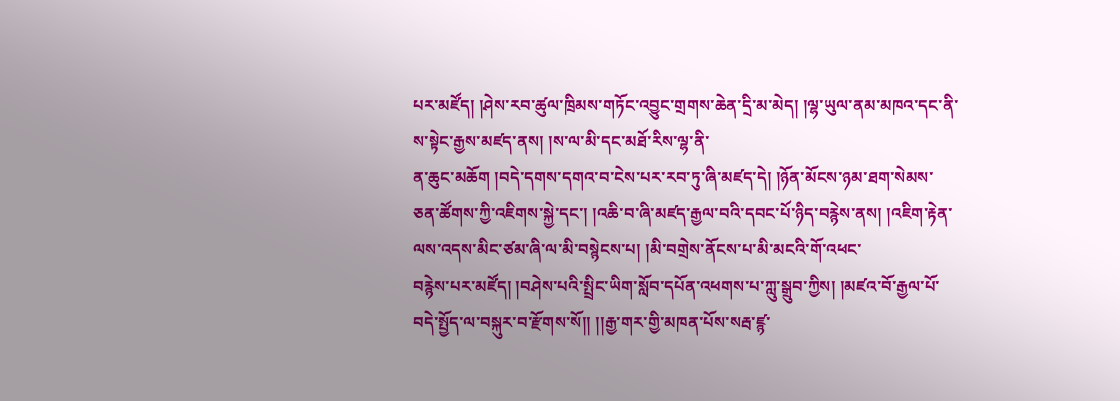པར་མཛོད། །ཤེས་རབ་ཚུལ་ཁྲིམས་གཏོང་འབྱུང་གྲགས་ཆེན་དྲི་མ་མེད། །ལྷ་ཡུལ་ནམ་མཁའ་དང་ནི་ས་སྟེང་རྒྱས་མཛད་ནས། །ས་ལ་མི་དང་མཐོ་རིས་ལྷ་ནི་
ན་ཆུང་མཆོག །བདེ་དགས་དགའ་བ་ངེས་པར་རབ་ཏུ་ཞི་མཛད་དེ། །ཉོན་མོངས་ཉམ་ཐག་སེམས་ཅན་ཚོགས་ཀྱི་འཇིགས་སྐྱེ་དང་། །འཆི་བ་ཞི་མཛད་རྒྱལ་བའི་དབང་པོ་ཉིད་བརྙེས་ནས། །འཇིག་རྟེན་ལས་འདས་མིང་ཙམ་ཞི་ལ་མི་བསྙེངས་པ། །མི་བགྲེས་ནོངས་པ་མི་མངའི་གོ་འཕང་
བརྙེས་པར་མཛོད། །བཤེས་པའི་སྤྲིང་ཡིག་སློབ་དཔོན་འཕགས་པ་ཀླུ་སྒྲུབ་ཀྱིས། །མཛའ་བོ་རྒྱལ་པོ་བདེ་སྤྱོད་ལ་བསྐུར་བ་རྫོགས་སོ།། །།རྒྱ་གར་གྱི་མཁན་པོས་སརྦ་ཛྙ་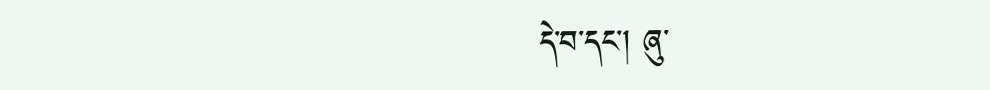དེ་བ་དང་། ཞུ་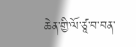ཆེན་གྱི་ལོ་ཙཱ་བ་བན་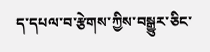ད་དཔལ་བ་རྩེགས་ཀྱིས་བསྒྱུར་ཅིང་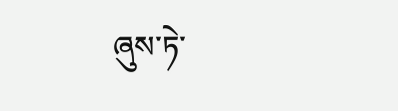ཞུས་ཏེ་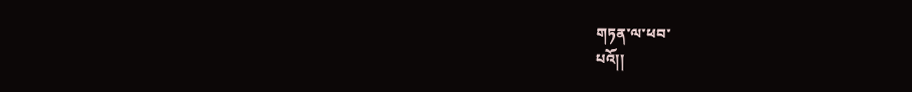གཏན་ལ་ཕབ་
པའོ།།